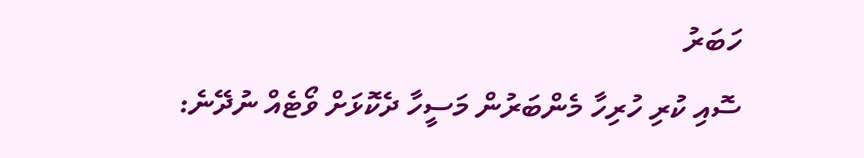ހަބަރު
ސޮއި ކުރި ހުރިހާ މެންބަރުން މަސީހާ ދެކޮޅަށް ވޯޓެއް ނުދޭނެ: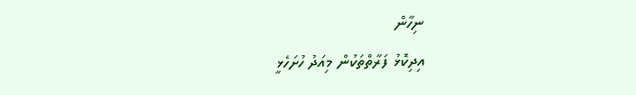ނިހާން
އިދިކޮޅު ފަރާތްތަކުން މިއަދު ހުށަހެޅީ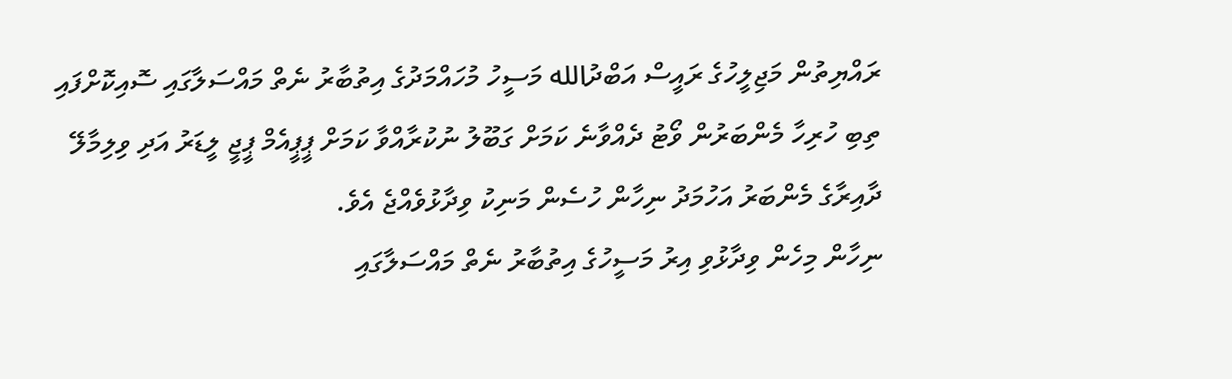ރައްޔިތުން މަޖިލީހުގެ ރައީސް އަބްދުالله މަސީހު މުހައްމަދުގެ އިތުބާރު ނެތް މައްސަލާގައި ސޮއިކޮށްފައި ތިބި ހުރިހާ މެންބަރުން ވޯޓު ދެއްވާނެ ކަމަށް ގަބޫލު ނުކުރާއްވާ ކަމަށް ޕީޕީއެމް ޕީޖީ ލީޑަރު އަދި ވިލިމާލޭ ދާއިރާގެ މެންބަރު އަހުމަދު ނިހާން ހުސެން މަނިކު ވިދާޅުވެއްޖެ އެވެ.
ނިހާން މިހެން ވިދާޅުވި އިރު މަސީހުގެ އިތުބާރު ނެތް މައްސަލާގައި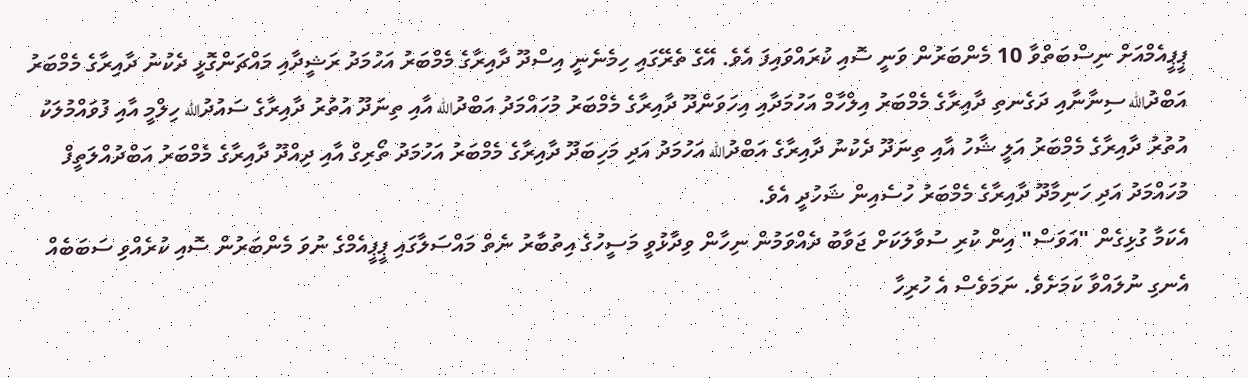ޕީޕީއެމްއަށް ނިސްބަތްވާ 10 މެންބަރުން ވަނީ ސޮއި ކުރައްވައިފަ އެވެ. އޭގެ ތެރޭގައި ހިމެނެނީ އިސްދޫ ދާއިރާގެ މެމްބަރު އަހުމަދު ރަޝީދާއި މައްޗަންގޮޅީ ދެކުނު ދާއިރާގެ މެމްބަރު އަބްދުالله ސިނާނާއި ދަގެނތި ދާއިރާގެ މެމްބަރު އިލްހާމް އަހުމަދާއި އިހަވަންދޫ ދާއިރާގެ މެމްބަރު މުހައްމަދު އަބްދުالله އާއި ތިނަދޫ އުތުރު ދާއިރާގެ ސައުދުالله ހިލްމީ އާއި ފުވައްމުލަކު އުތުރު ދާއިރާގެ މެމްބަރު އަލީ ޝާހު އާއި ތިނަދޫ ދެކުނު ދާއިރާގެ އަބްދުالله އަހުމަދު އަދި މަހިބަދޫ ދާއިރާގެ މެމްބަރު އަހުމަދު ތޯރިގް އާއި ދިއްދޫ ދާއިރާގެ މެމްބަރު އަބްދުއްލަތީފް މުހައްމަދު އަދި ހަނިމާދޫ ދާއިރާގެ މެމްބަރު ހުސެއިން ޝަހުދީ އެވެ.
އެކަމާ ގުޅިގެން "އަވަސް" އިން ކުރި ސުވާލަކަށް ޖަވާބު ދެއްވަމުން ނިހާން ވިދާޅުވީ މަސީހުގެ އިތުބާރު ނެތް މައްސަލާގައި ޕީޕީއެމްގެ ނުވަ މެންބަރުން ސޮއި ކުރެއްވި ސަބަބެއް އެނގި ނުލައްވާ ކަމަށެވެ. ނަމަވެސް އެ ހުރިހާ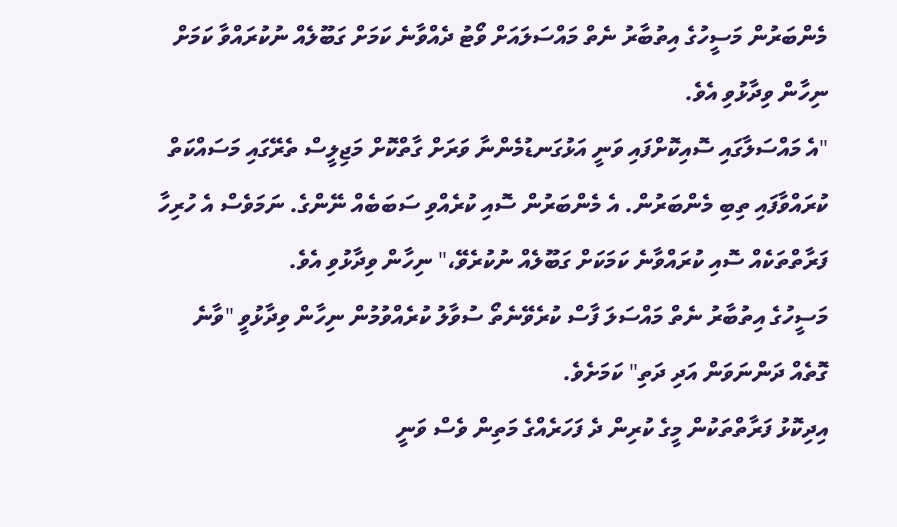މެންބަރުން މަސީހުގެ އިތުބާރު ނެތް މައްސަލައަށް ވޯޓު ދެއްވާނެ ކަމަށް ގަބޫލެއް ނުކުރައްވާ ކަމަށް ނިހާން ވިދާޅުވި އެވެ.
"އެ މައްސަލާގައި ސޮއިކޮށްފައި ވަނީ އަޅުގަނޑުމެންނާ ވަރަށް ގާތްކޮށް މަޖިލީސް ތެރޭގައި މަސައްކަތް ކުރައްވާފައި ތިބި މެންބަރުން. އެ މެންބަރުން ސޮއި ކުރެއްވި ސަބަބެއް ނޭންގެ. ނަމަވެސް އެ ހުރިހާ ފަރާތްތަކެއް ސޮއި ކުރައްވާނެ ކަމަކަށް ގަބޫލެއް ނުކުރެވޭ،" ނިހާން ވިދާޅުވި އެވެ.
މަސީހުގެ އިތުބާރު ނެތް މައްސަލަ ފާސް ކުރެވޭނެތޯ ސުވާލު ކުރެއްވުމުން ނިހާން ވިދާޅުވީ "ވާނެ ގޮތެއް ދަންނަވަން އަދި ދަތި" ކަމަށެވެ.
އިދިކޮޅު ފަރާތްތަކުން މީގެ ކުރިން ދެ ފަހަރެއްގެ މަތިން ވެސް ވަނީ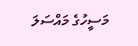މަސީހުގެ މައްސަލަ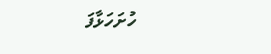ހުށަހަޅާފަ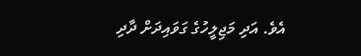އެވެ. އަދި މަޖިލީހުގެ ގަވައިދަށް ދާދި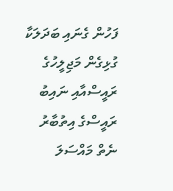ފަހުން ގެނައި ބަދަލަކާ ގުޅިގެން މަޖިލީހުގެ ރައީސްއާއި ނައިބު ރައީސްގެ އިތުބާރު ނެތް މައްސަލަ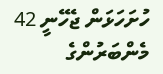ހުށަހަޅަން ޖެހޭނީ 42 މެންބަރުންގެ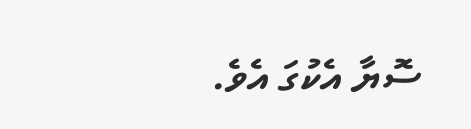ސޮޔާ އެކުގަ އެވެ.